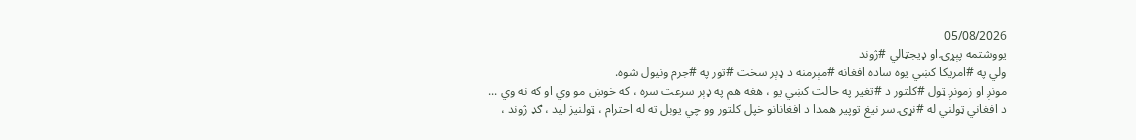05/08/2026
يووشتمه پېړۍ او ډيجټالي #ژوند
ولي په #امريکا کښي يوه ساده افغانه #مېرمنه د ډېر سخت #تور په #جرم ونيول شوه.
مونږ او زمونږ ټول #کلتور د #تغير په حالت کښي يو ، هغه هم په ډېر سرعت سره ، که خوښ مو وي او که نه وي ...
د افغاني ټولني له #نړۍ سر نيغ توپير همدا د افغانانو خپل کلتور وو چي يوبل ته له احترام ، ټولنيز ليد ، ګډ ژوند ،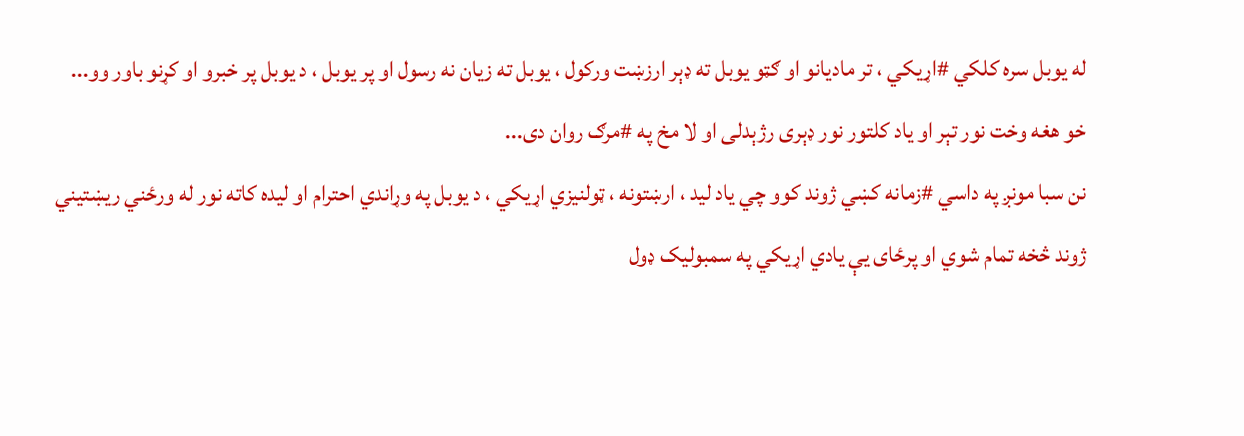له يوبل سره کلکي #اړيکي ، تر ماديانو او ګټو يوبل ته ډېر ارزښت ورکول ، يوبل ته زيان نه رسول او پر يوبل ، د يوبل پر خبرو او کړنو باور وو...
خو هغه وخت نور تېر او ياد کلتور نور ډېری رژېدلی او لا مخ په #مرګ روان دی...
نن سبا مونږ په داسي #زمانه کښي ژوند کوو چي ياد ليد ، ارښتونه ، ټولنيزي اړيکي ، د يوبل په وړاندي احترام او ليده کاته نور له ورځني ريښتيني ژوند څخه تمام شوي او پرځای يې يادي اړيکي په سمبوليک ډول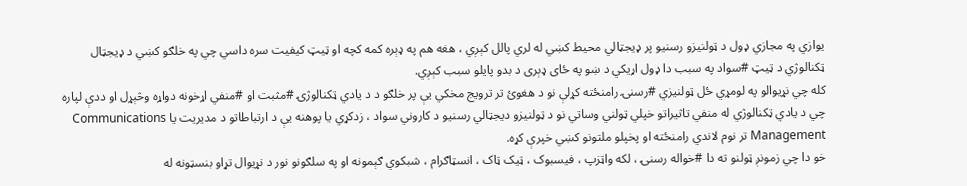يوازي په مجازي ډول د ټولنيزو رسنيو پر ډيجټالي محيط کښي له لري پالل کېږي ، هغه هم په ډېره کمه کچه او ټيټ کيفيت سره داسي چي په خلګو کښي د ډيجټال ټکنالوژي د ټيټ #سواد په سبب دا ډول اړيکي د ښو په ځای ډېری د بدو پايلو سبب کېږي.
کله چي نړيوالو په لومړي ځل ټولنيزي #رسنۍ رامنځته کړلې نو د هغوئ تر ترويج مخکي يې پر خلګو د د يادي ټکنالوژۍ #مثبت او #منفي اړخونه دواړه وڅېړل او ددې لپاره چي د يادي ټکنالوژي له منفي تاثيراتو خپلي ټولني وساتي نو د ټولنيزو ديجټالي رسنيو د کاروني سواد ، زدکړي يا پوهنه يې د ارتباطاتو د مديريت يا Communications Management تر نوم لاندي رامنځته او پخپلو ملتونو کښي خپرې کړه.
خو دا چي زمونږ ټولنو ته دا #خواله رسنۍ ، لکه واټزپ ، فيسبوک ، ټيک ټاک ، انسټاګرام ، شبکوي ګېمونه او په سلګونو نور د نړيوال تړاو بنسټونه له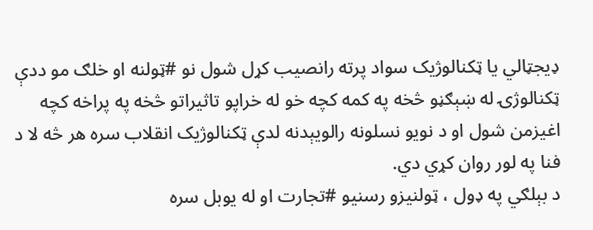ډيجټالي يا ټکنالوژيک سواد پرته رانصيب کړل شول نو #ټولنه او خلګ مو ددې ټکنالوژۍ له ښېګڼو څخه په کمه کچه خو له خراپو تاثيراتو څخه په پراخه کچه اغيزمن شول او د نويو نسلونه رالويېدنه لدې ټکنالوژيک انقلاب سره هر څه لا د فنا په لور روان کړي دي.
د بېلګي په ډول ، ټولنيزو رسنيو #تجارت او له يوبل سره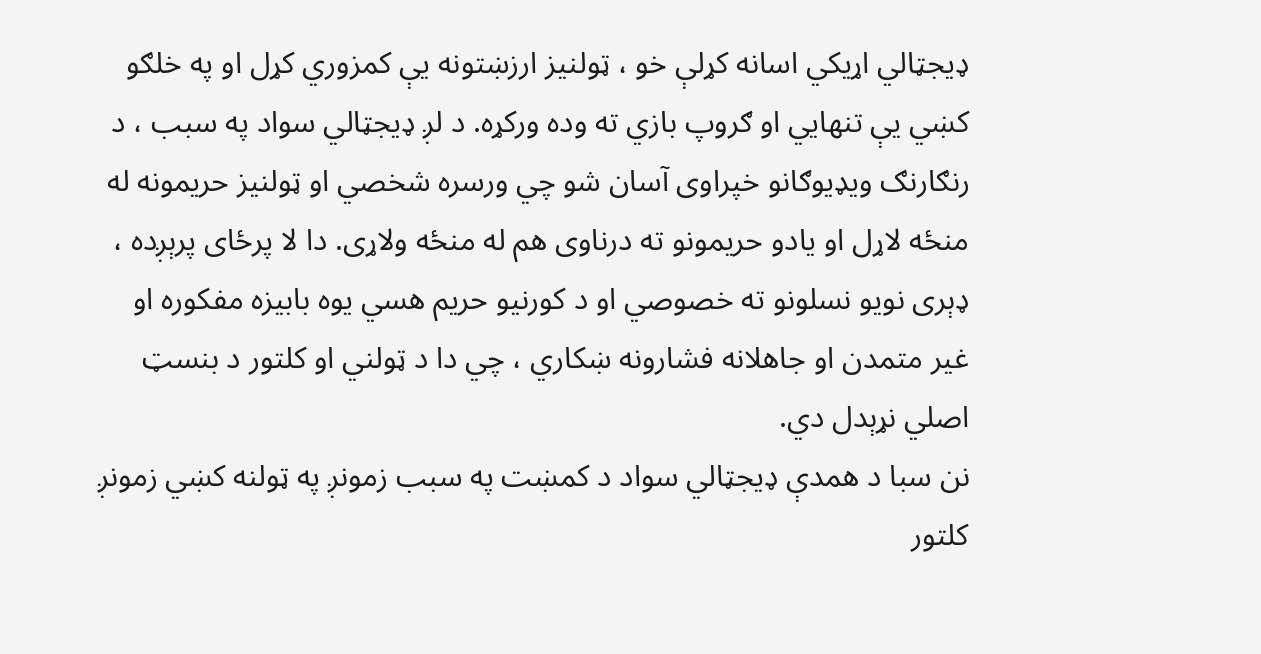ډيجټالي اړيکي اسانه کړلې خو ، ټولنيز ارزښتونه يې کمزوري کړل او په خلګو کښي يې تنهايي او ګروپ بازي ته وده ورکړه. د لږ ډيجټالي سواد په سبب ، د رنګارنګ ويډيوګانو خپراوی آسان شو چي ورسره شخصي او ټولنيز حريمونه له منځه لاړل او يادو حريمونو ته درناوی هم له منځه ولاړی. دا لا پرځای پرېږده ، ډېری نويو نسلونو ته خصوصي او د کورنيو حريم هسي يوه بابيزه مفکوره او غير متمدن او جاهلانه فشارونه ښکاري ، چي دا د ټولني او کلتور د بنسټ اصلي نړېدل دي.
نن سبا د همدې ډيجټالي سواد د کمښت په سبب زمونږ په ټولنه کښي زمونږ کلتور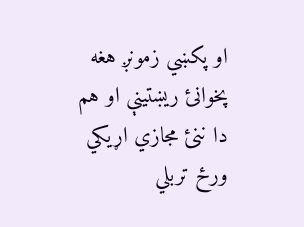او پکښي زمونږ هغه پخوانئ ريښتينې او هم دا ننئ مجازي اړيکي ورځ تربلي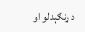د ړنګېدلو او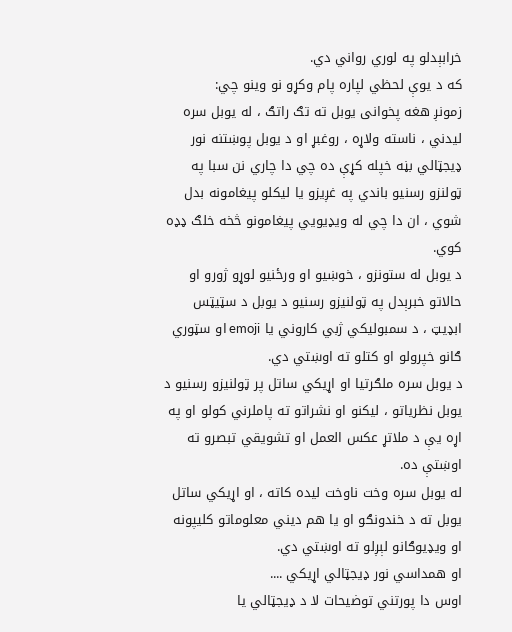خرابېدلو په لوري رواني دي.
که د يوې لحظي لپاره پام وکړو نو وينو چي:
زمونږ هغه پخوانی يوبل ته تګ راتګ ، له يوبل سره ليدني ، ناسته ولاړه ، روغبړ او د يوبل پوښتنه نور ډيجټالي بڼه خپله کړې ده چي دا چاري نن سبا په ټولنزو رسنيو باندي په غږيزو يا ليکلو پيغامونه بدل شوي ، ان دا چي له ويډيويي پيغامونو څخه خلګ ډډه کوي.
د يوبل له ستونزو ، خوښيو او ورځنيو لوړو ژورو او حالاتو خبرېدل په ټولنيزو رسنيو د يوبل د سټيټس ابډيټ ، د سمبوليکي ژبي کاروني يا emoji او سټوري ګانو خپرولو او کتلو ته اوښتي دي.
د يوبل سره ملګرتيا او اړيکي ساتل پر ټولنيزو رسنيو د يوبل نظرياتو ، ليکنو او نشراتو ته پاملرني کولو او په اړه يې د ملاتړ عکس العمل او تشويقي تبصرو ته اوښتې ده.
له يوبل سره وخت ناوخت ليده کاته ، او اړيکي ساتل يوبل ته د خندونګو او يا هم ديني معلوماتو کليپونه او ويډيوګانو لېږلو ته اوښتي دي.
او همداسي نور ډيجټالي اړيکي ....
اوس دا پورتني توضيحات لا د ډيجټالي يا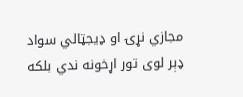مجازي نړۍ او ډيجټالي سواد ډېر لوی تور اړخونه ندي بلکه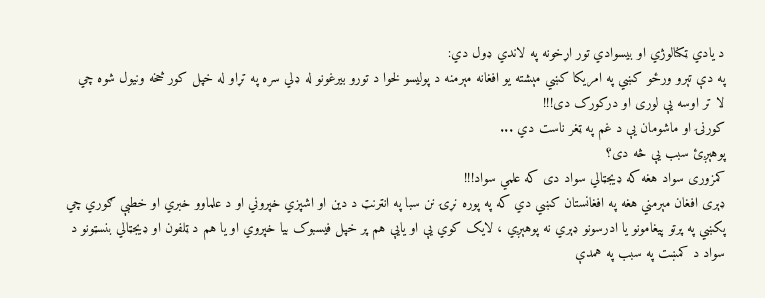د يادي ټکنالوژي او بيسوادي تور اړخونه په لاندي ډول دي:
په دې تېرو ورځو کښي په امريکا کښي مېشته يو افغانه مېرمنه د پوليسو لخوا د تورو بيرغونو له ډلي سره په تړاو له خپل کور څخه ونيول شوه چي لا تر اوسه يې لوری او درکورک دی!!!
کورنۍ او ماشومان يې د غم په ټغر ناست دي ...
پوهېږئ سبب يې څه دی؟
کمزوری سواد هغه که ډيجټالي سواد دی که علمي سواد!!!
ډېری افغان مېرمني هغه په افغانستان کښي دي که په پوره نړۍ نن سبا په انټرنټ د دين او اشپزي خپروني او د علماوو خبري او خطبې ګوري چي پکښي په پرتو پيغامونو يا ادرسونو ډېري نه پوهېږي ، لايک کوي يې او يايې هم پر خپل فيسبوک بيا خپروي او يا هم د ټلفون او ډيجټالي بنسټونو د سواد د کمښت په سبب په همدې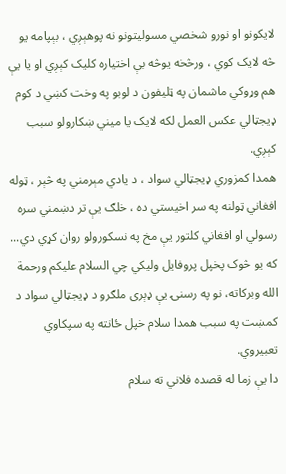لايکونو او نورو شخصي مسوليتونو نه پوهېږي ، بېپامه يو څه لايک کوي ، ورڅخه يوڅه بې اختياره کليک کېږي او يا يې هم وړوکي ماشمان په ټليفون د لوبو په وخت کښي د کوم ډيجټالي عکس العمل لکه لايک يا ميني ښکارولو سبب کېږي.
همدا کمزوري ډيجټالي سواد ، د يادي مېرمني په څېر ، ټوله افغاني ټولنه په سر اخيستي ده ، خلګ يې تر دښمني سره رسولي او افغاني کلتور يې مخ په نسکورولو روان کړي دي...
که يو څوک پخپل پروفايل وليکي چي السلام عليکم ورحمة الله وبرکاته، نو په رسنۍ يې ډېری ملګرو د ډيجټالي سواد د کمښت په سبب همدا سلام خپل ځانته په سپکاوي تعبيروي.
دا يې زما له قصده فلاني ته سلام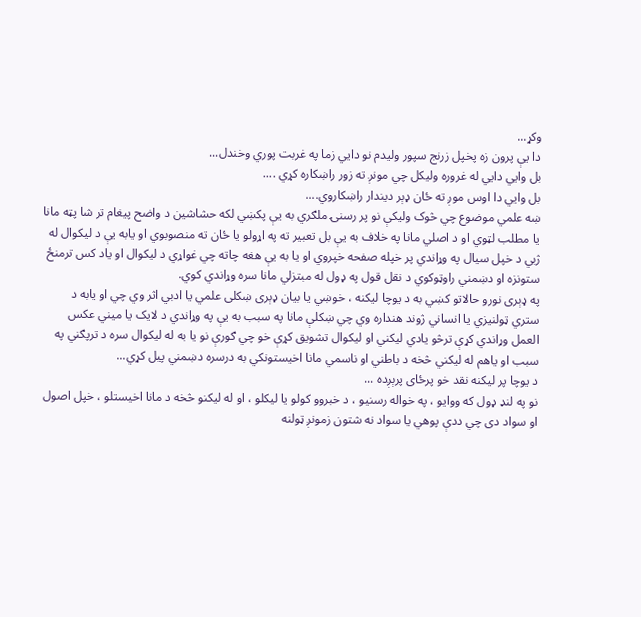وکړ...
دا يې پرون زه پخپل زرنج سپور وليدم نو دايي زما په غربت پوري وخندل...
بل وايي دايي له غروره وليکل چي مونږ ته زور راښکاره کړي ....
بل وايي دا اوس موږ ته ځان ډېر ديندار راښکاروي....
ښه علمي موضوع چي څوک وليکې نو پر رسنۍ ملګري به يې پکښي لکه حشاشين د واضح پيغام تر شا پټه مانا يا مطلب لټوي او د اصلي مانا په خلاف به يې بل تعبير ته په اړولو يا ځان ته منصوبوي او يابه يې د ليکوال له ژبي د خپل سيال په وړاندي پر خپله صفحه خپروي او يا به يې هغه چاته چي غواړي د ليکوال او ياد کس ترمنځ ستونزه او دښمني راوټوکوي د نقل قول په ډول له مبتزلي مانا سره وړاندي کوي.
په ډېری نورو حالاتو کښي به د يوچا ليکنه ، خوښي يا بيان ډېری ښکلی علمي يا ادبي اثر وي چي او يابه د ستري ټولنيزي يا انساني ژوند هنداره وي چي ښکلې مانا په سبب به يې په وړاندي د لايک يا ميني عکس العمل وړاندي کړې ترڅو يادي ليکني او ليکوال تشويق کړې خو چي ګورې نو يا به له ليکوال سره د ترپګني په سبب او ياهم له ليکني څخه د باطني او ناسمي مانا اخيستونکي به درسره دښمني پيل کړي...
د يوچا پر ليکنه نقد خو پرځای پرېږده ...
نو په لنډ ډول که ووايو ، په خواله رسنيو ، د خبروو کولو يا ليکلو ، او له ليکنو څخه د مانا اخيستلو ، خپل اصول او سواد دی چي ددې پوهي يا سواد نه شتون زمونږ ټولنه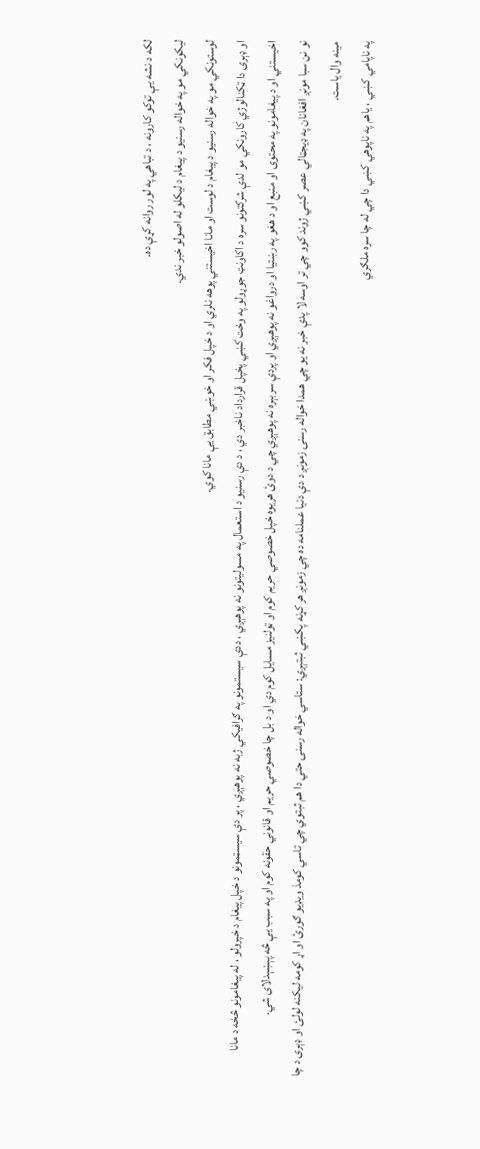لکه د نشه يې توکو کارونه ، د تباهي په لور روانه کړې ده.
ليکونکي مو په خواله رسنيو د پيغام د ليکلو له اصولو خبر ندي.
لوستونکي مو په خواله رسنيو د پيغام د لوست او مانا اخيستني پوهه نلري او د خپل فکر او خوښي مطابق يې مانا کوي.
او ډېری دا ټکنالوژي کارونکي مو لدې شرکتونو سره د اکاونټ جوړولو په وخت کښي پخپل قرارداد ناخبر دي ، د دې رسنيو د استعمال په مسوليتونو نه پوهېږي ، ددې سيستمونو په ګرافيکي ژبه نه پوهېږي ، پر دې سيسټمونو د خپل پيغام د خپرولو ، له پيغامونو څخه د مانا اخيستني او د پيغامونو په محتوی او منبع او د هغو په رښتيا او درواغو نه پوهېږي او پردې سربېره نه پوهېږي چي د دوئ هريوه خپل خصوصي حريم کوم او ټولنيز مسايل کوم دي او د بل چا خصوصي حريم او قانوني حقونه کوم او په سبب يې څه پېښېدلای شي.
نو نن سبا مونږ افغانان په ډيجټالي عصر کښي ژوند کوو چي تر اوسه لا پدې خبر نه يو چي همدا خواله رسنۍ زمونږ د دې دنيا عملنامه ده چي زمونږ هر کړنه پکښي ثبتېږي: ستاسي خواله رسنۍ حتي دا هم ثبتوي چي تاسي کومذ ويډيو ګورئ او اړ کومه ليکنه لولئ او ډېری د چا مينه وال ياست.
په ناپامي کښي ، ياهم په ناپوهي کښي دا چي له چا سره ملګري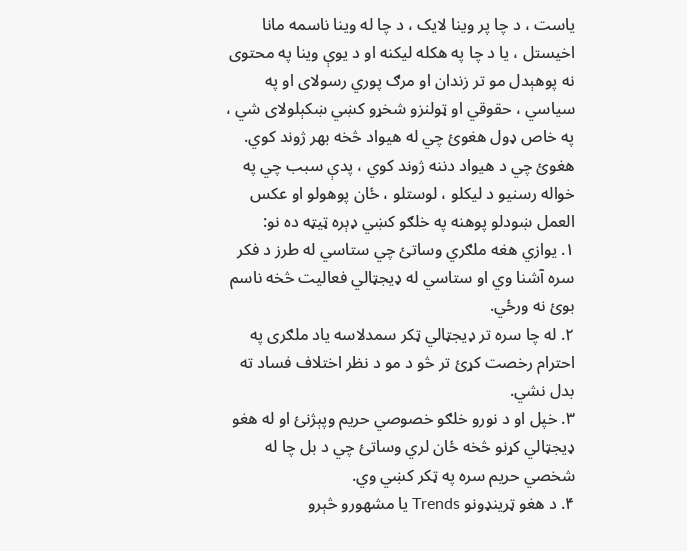ياست ، د چا پر وينا لايک ، د چا له وينا ناسمه مانا اخيستل ، يا د چا په هکله ليکنه او د يوې وينا په محتوی نه پوهېدل مو تر زندان او مرګ پوري رسولای او په سياسي ، حقوقي او ټولنزو شخړو کښي ښکېلولای شي ، په خاص ډول هغوئ چي له هيواد څخه بهر ژوند کوي.
هغوئ چي د هيواد دننه ژوند کوي ، پدې سبب چي په خواله رسنيو د ليکلو ، لوستلو ، ځان پوهولو او عکس العمل ښودلو پوهنه په خلګو کښي ډېره ټيټه ده نو:
۱. يوازي هغه ملګري وساتئ چي ستاسي له طرز د فکر سره آشنا وي او ستاسي له ډيجټالي فعاليت څخه ناسم بوئ نه ورځي.
۲. له چا سره تر ډيجټالي ټکر سمدلاسه ياد ملګری په احترام رخصت کړئ تر څو د مو د نظر اختلاف فساد ته بدل نشي.
۳. خپل او د نورو خلګو خصوصي حريم وپېژنئ او له هغو ډيجټالي کړنو څخه ځان لري وساتئ چي د بل چا له شخصي حريم سره په ټکر کښي وي.
۴. د هغو ټرينډونو Trends يا مشهورو څېرو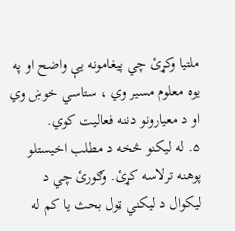ملتيا وکړئ چي پيغامونه يې واضح او په يوه معلوم مسير وي ، ستاسي خوښ وي او د معيارونو دننه فعاليت کوي.
۵. له ليکنو څخه د مطلب اخيستلو پوهنه ترلاسه کړئ. وګورئ چي د ليکوال د ليکني ټول بحث يا کم له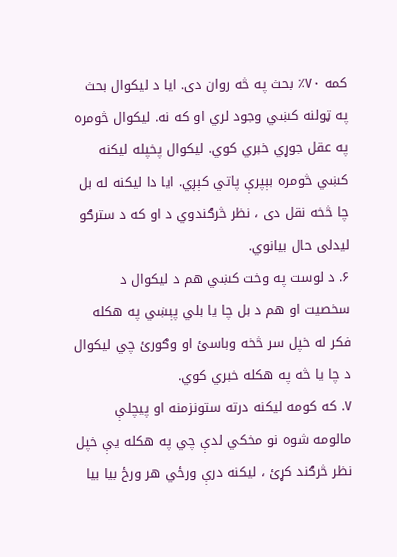کمه ۷۰٪ بحث په څه روان دی. ايا د ليکوال بحث په ټولنه کښي وجود لري او که نه. ليکوال څومره په عقل جوړي خبري کوي. ليکوال پخپله ليکنه کښي څومره بېپرې پاتي کېږي. ايا دا ليکنه له بل چا څخه نقل دی ، نظر څرګندوي د او که د سترګو ليدلی حال بيانوي.
۶. د لوست په وخت کښي هم د ليکوال د سخصيت او هم د بل چا يا بلي پېښي په هکله فکر له خپل سر څخه وباسئ او وګورئ چي ليکوال د چا يا څه په هکله خبري کوي.
۷. که کومه ليکنه درته ستونزمنه او پيچلې مالومه شوه نو مخکي لدې چي په هکله يې خپل نظر څرګند کړئ ، ليکنه درې ورځي هر ورځ بيا بيا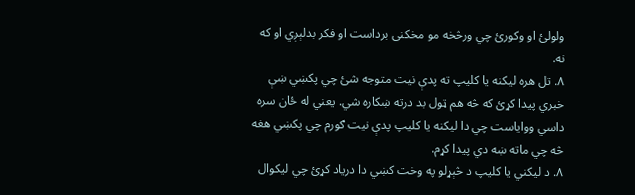ولولئ او وکورئ چي ورڅخه مو مخکنی برداست او فکر بدلېږي او که نه.
۸. تل هره ليکنه يا کليپ ته پدې نيت متوجه شئ چي پکښي ښې خبري پيدا کړئ که څه هم ټول بد درته ښکاره شي. يعني له ځان سره داسي وواياست چي دا ليکنه يا کليپ پدې نيت ګورم چي پکښي هغه څه چي ماته ښه دي پيدا کړم.
۸. د ليکني يا کليپ د څېړلو په وخت کښي دا درياد کړئ چي ليکوال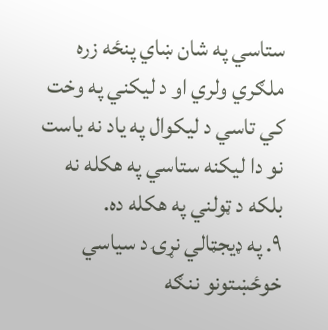ستاسي په شان ښاي پنځه زره ملګري ولري او د ليکني په وخت کي تاسي د ليکوال په ياد نه ياست نو دا ليکنه ستاسي په هکله نه بلکه د ټولني په هکله ده.
۹. په ډيجټالي نړۍ د سياسي خوځښتونو ننګه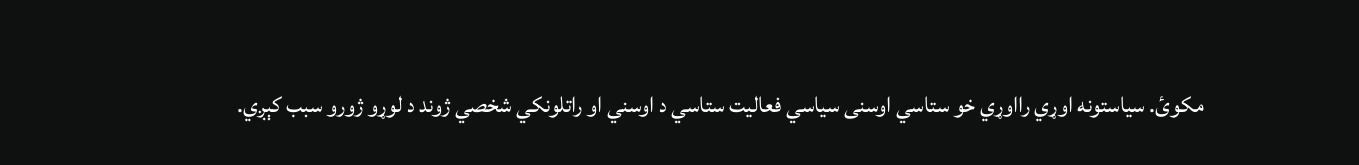مکوئ. سياستونه اوړي رااوړي خو ستاسي اوسنی سياسي فعاليت ستاسي د اوسني او راتلونکي شخصي ژوند د لوړو ژورو سبب کېږي.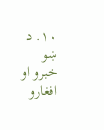۱۰. د ښو خبرو او افغارو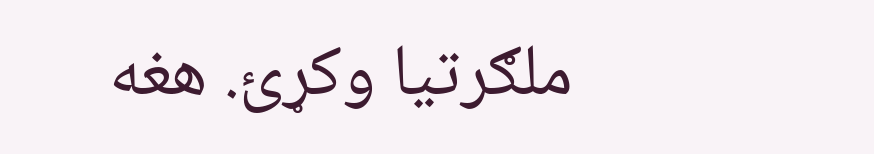ملګرتيا وکړئ. هغه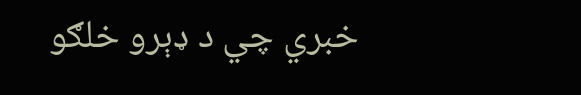خبري چي د ډېرو خلګو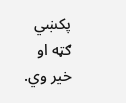پکښي ګټه او خير وي.